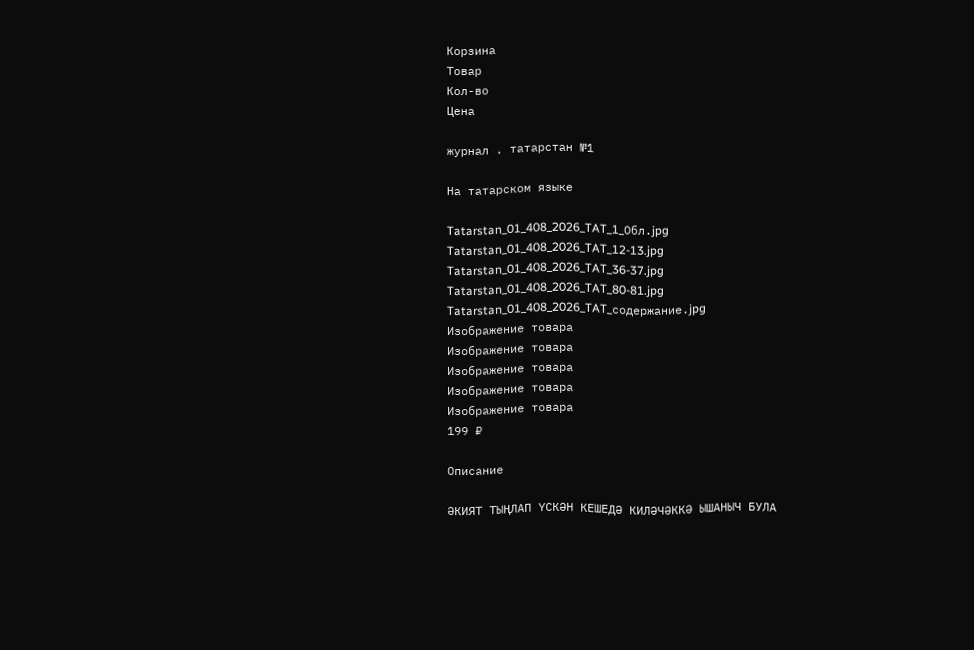Корзина
Товар
Кол-во
Цена

журнал . татарстан №1

На татарском языке

Tatarstan_01_408_2026_TAT_1_Обл.jpg
Tatarstan_01_408_2026_TAT_12-13.jpg
Tatarstan_01_408_2026_TAT_36-37.jpg
Tatarstan_01_408_2026_TAT_80-81.jpg
Tatarstan_01_408_2026_TAT_содержание.jpg
Изображение товара
Изображение товара
Изображение товара
Изображение товара
Изображение товара
199 ₽

Описание

ӘКИЯТ ТЫҢЛАП ҮСКӘН КЕШЕДӘ КИЛӘЧӘККӘ ЫШАНЫЧ БУЛА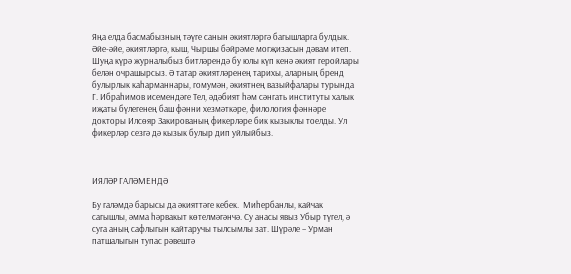Яңа елда басмабызның тәүге санын әкиятләргә багышларга булдык. Әйе-әйе, әкиятләргә, кыш, Чыршы бәйрәме могҗизасын дәвам итеп. Шуңа күрә журналыбыз битләрендә бу юлы күп кенә әкият геройлары белән очрашырсыз. Ә татар әкиятләренең тарихы, аларның бренд булырлык каһарманнары, гомумән, әкиятнең вазыйфалары турында  Г. Ибраһимов исемендәге Тел, әдәбият һәм сәнгать институты халык иҗаты бүлегенең баш фәнни хезмәткәре, филология фәннәре докторы Илсөяр Закированың фикерләре бик кызыклы тоелды. Ул фикерләр сезгә дә кызык булыр дип уйлыйбыз.



ИЯЛӘР ГАЛӘМЕНДӘ

Бу галәмдә барысы да әкияттәге кебек.  Миһербанлы, кайчак сагышлы, әмма һәрвакыт көтелмәгәнчә. Су анасы явыз Убыр түгел, ә суга аның сафлыгын кайтаручы тылсымлы зат. Шүрәле – Урман патшалыгын тупас рәвештә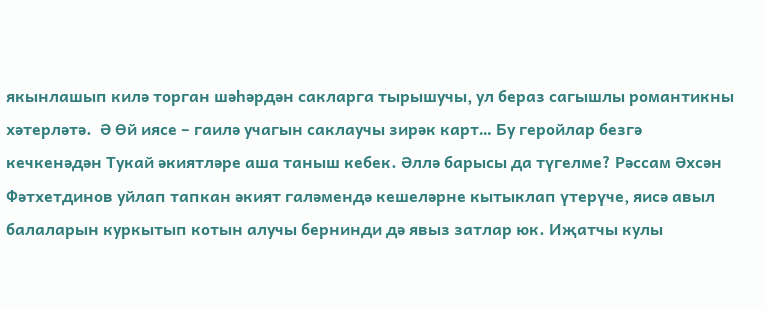якынлашып килә торган шәһәрдән сакларга тырышучы, ул бераз сагышлы романтикны хәтерләтә.  Ә Өй иясе – гаилә учагын саклаучы зирәк карт… Бу геройлар безгә кечкенәдән Тукай әкиятләре аша таныш кебек. Әллә барысы да түгелме? Рәссам Әхсән Фәтхетдинов уйлап тапкан әкият галәмендә кешеләрне кытыклап үтерүче, яисә авыл балаларын куркытып котын алучы бернинди дә явыз затлар юк. Иҗатчы кулы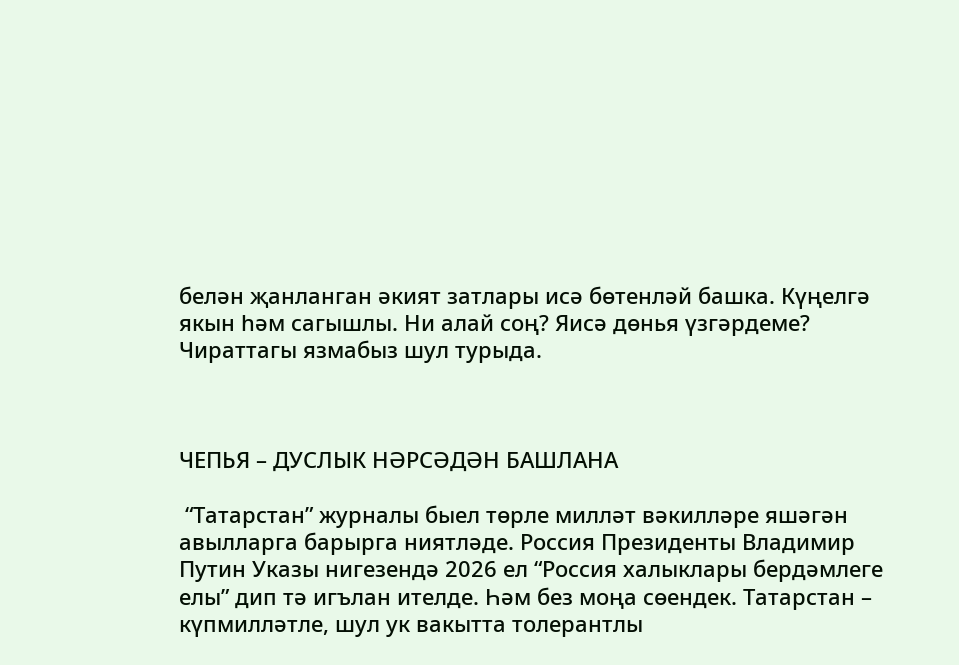белән җанланган әкият затлары исә бөтенләй башка. Күңелгә якын һәм сагышлы. Ни алай соң? Яисә дөнья үзгәрдеме? Чираттагы язмабыз шул турыда.



ЧЕПЬЯ – ДУСЛЫК НӘРСӘДӘН БАШЛАНА

 “Татарстан” журналы быел төрле милләт вәкилләре яшәгән авылларга барырга ниятләде. Россия Президенты Владимир Путин Указы нигезендә 2026 ел “Россия халыклары бердәмлеге елы” дип тә игълан ителде. Һәм без моңа сөендек. Татарстан – күпмилләтле, шул ук вакытта толерантлы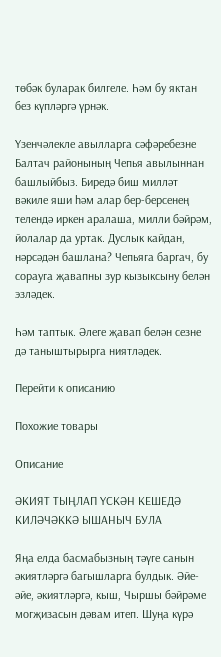төбәк буларак билгеле. Һәм бу яктан без күпләргә үрнәк.

Үзенчәлекле авылларга сәфәребезне Балтач районының Чепья авылыннан башлыйбыз. Биредә биш милләт вәкиле яши һәм алар бер-берсенең телендә иркен аралаша, милли бәйрәм, йолалар да уртак. Дуслык кайдан, нәрсәдән башлана? Чепьяга баргач, бу сорауга җавапны зур кызыксыну белән эзләдек.

Һәм таптык. Әлеге җавап белән сезне дә таныштырырга ниятләдек.

Перейти к описанию

Похожие товары

Описание

ӘКИЯТ ТЫҢЛАП ҮСКӘН КЕШЕДӘ КИЛӘЧӘККӘ ЫШАНЫЧ БУЛА

Яңа елда басмабызның тәүге санын әкиятләргә багышларга булдык. Әйе-әйе, әкиятләргә, кыш, Чыршы бәйрәме могҗизасын дәвам итеп. Шуңа күрә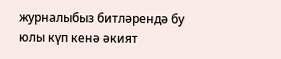журналыбыз битләрендә бу юлы күп кенә әкият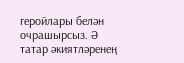геройлары белән очрашырсыз. Ә татар әкиятләренең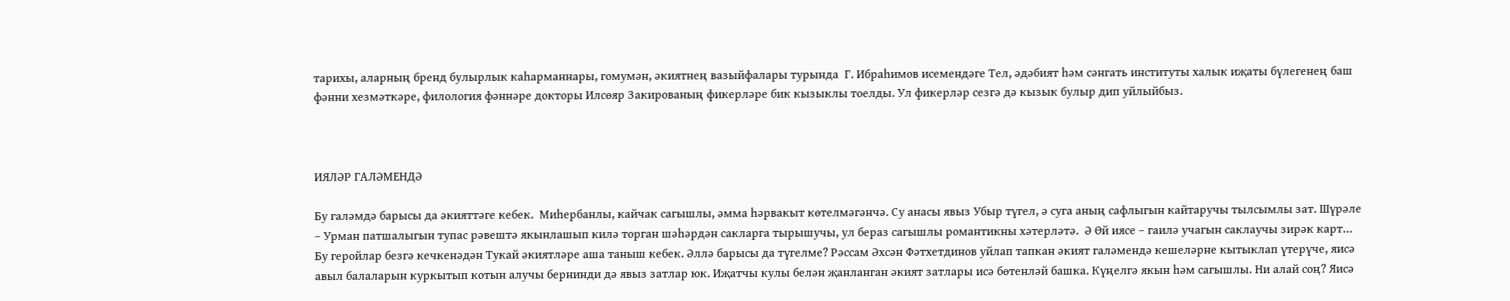тарихы, аларның бренд булырлык каһарманнары, гомумән, әкиятнең вазыйфалары турында  Г. Ибраһимов исемендәге Тел, әдәбият һәм сәнгать институты халык иҗаты бүлегенең баш фәнни хезмәткәре, филология фәннәре докторы Илсөяр Закированың фикерләре бик кызыклы тоелды. Ул фикерләр сезгә дә кызык булыр дип уйлыйбыз.



ИЯЛӘР ГАЛӘМЕНДӘ

Бу галәмдә барысы да әкияттәге кебек.  Миһербанлы, кайчак сагышлы, әмма һәрвакыт көтелмәгәнчә. Су анасы явыз Убыр түгел, ә суга аның сафлыгын кайтаручы тылсымлы зат. Шүрәле – Урман патшалыгын тупас рәвештә якынлашып килә торган шәһәрдән сакларга тырышучы, ул бераз сагышлы романтикны хәтерләтә.  Ә Өй иясе – гаилә учагын саклаучы зирәк карт… Бу геройлар безгә кечкенәдән Тукай әкиятләре аша таныш кебек. Әллә барысы да түгелме? Рәссам Әхсән Фәтхетдинов уйлап тапкан әкият галәмендә кешеләрне кытыклап үтерүче, яисә авыл балаларын куркытып котын алучы бернинди дә явыз затлар юк. Иҗатчы кулы белән җанланган әкият затлары исә бөтенләй башка. Күңелгә якын һәм сагышлы. Ни алай соң? Яисә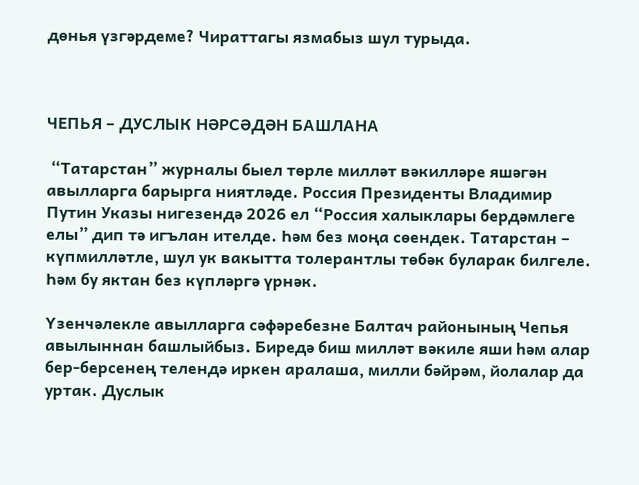дөнья үзгәрдеме? Чираттагы язмабыз шул турыда.



ЧЕПЬЯ – ДУСЛЫК НӘРСӘДӘН БАШЛАНА

 “Татарстан” журналы быел төрле милләт вәкилләре яшәгән авылларга барырга ниятләде. Россия Президенты Владимир Путин Указы нигезендә 2026 ел “Россия халыклары бердәмлеге елы” дип тә игълан ителде. Һәм без моңа сөендек. Татарстан – күпмилләтле, шул ук вакытта толерантлы төбәк буларак билгеле. Һәм бу яктан без күпләргә үрнәк.

Үзенчәлекле авылларга сәфәребезне Балтач районының Чепья авылыннан башлыйбыз. Биредә биш милләт вәкиле яши һәм алар бер-берсенең телендә иркен аралаша, милли бәйрәм, йолалар да уртак. Дуслык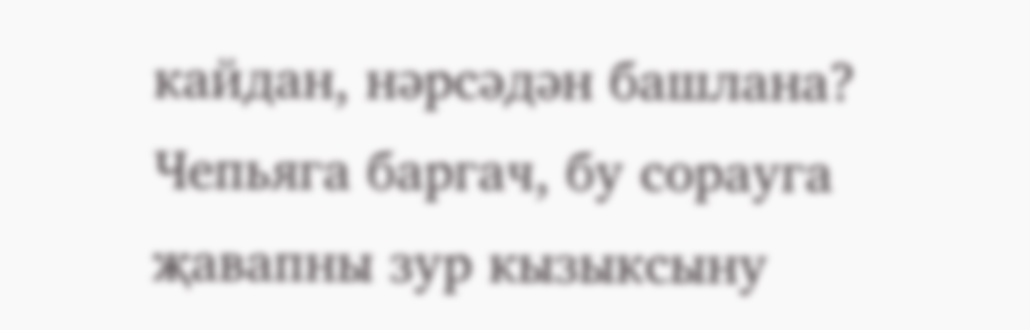кайдан, нәрсәдән башлана? Чепьяга баргач, бу сорауга җавапны зур кызыксыну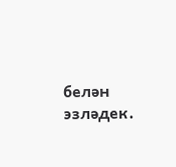белән эзләдек.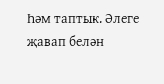Һәм таптык. Әлеге җавап белән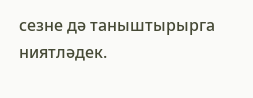сезне дә таныштырырга ниятләдек.